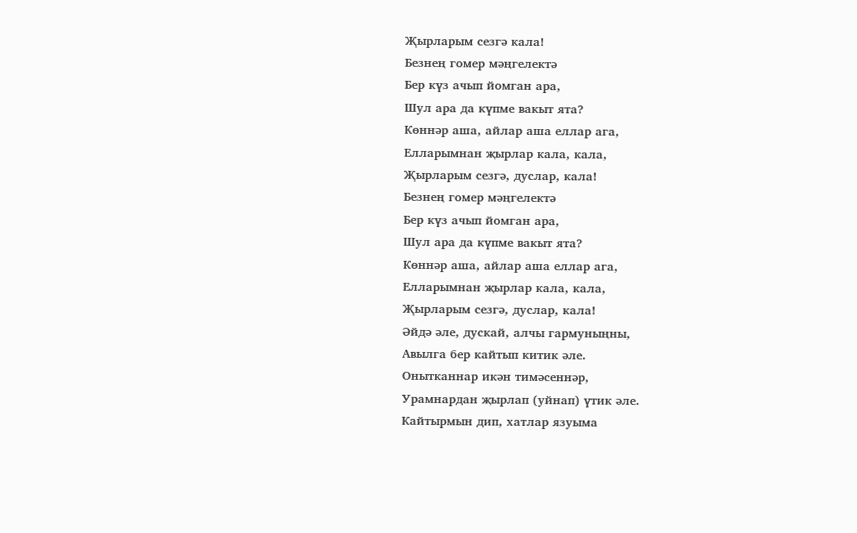Җырларым сезгә кала!
Безнең гомер мәңгелектә
Бер күз ачып йомган ара,
Шул ара да күпме вакыт ята?
Көннәр аша, айлар аша еллар ага,
Елларымнан җырлар кала, кала,
Җырларым сезгә, дуслар, кала!
Безнең гомер мәңгелектә
Бер күз ачып йомган ара,
Шул ара да күпме вакыт ята?
Көннәр аша, айлар аша еллар ага,
Елларымнан җырлар кала, кала,
Җырларым сезгә, дуслар, кала!
Әйдә әле, дускай, алчы гармуныңны,
Авылга бер кайтып китик әле.
Онытканнар икән тимәсеннәр,
Урамнардан җырлап (уйнап) үтик әле.
Кайтырмын дип, хатлар язуыма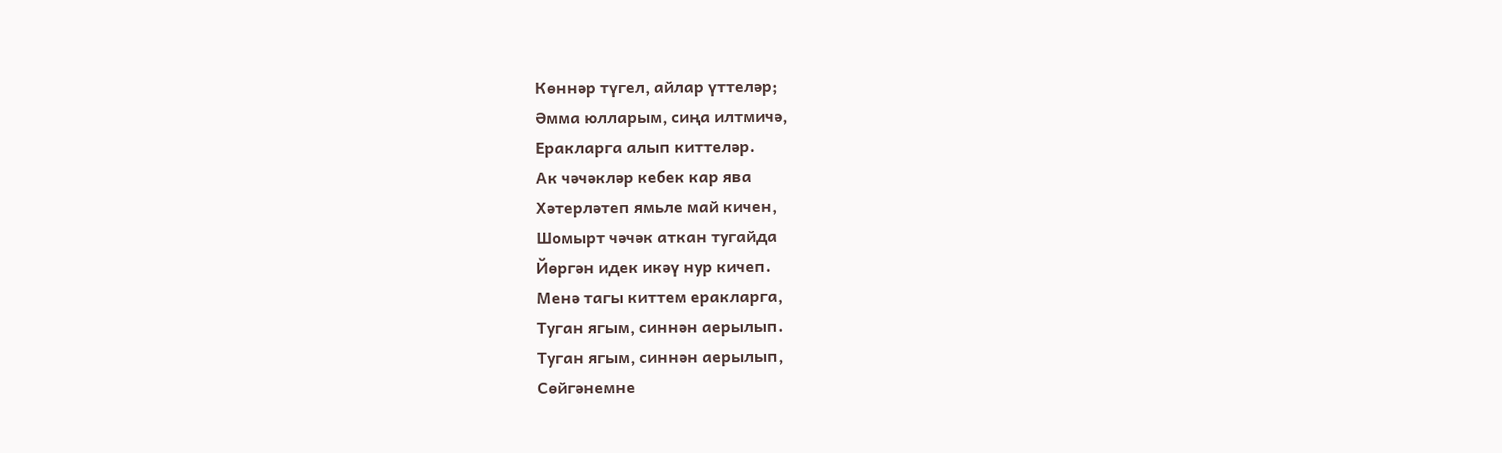Көннәр түгел, айлар үттеләр;
Әмма юлларым, сиңа илтмичә,
Еракларга алып киттеләр.
Ак чәчәкләр кебек кар ява
Хәтерләтеп ямьле май кичен,
Шомырт чәчәк аткан тугайда
Йөргән идек икәү нур кичеп.
Менә тагы киттем еракларга,
Туган ягым, синнән аерылып.
Туган ягым, синнән аерылып,
Сөйгәнемне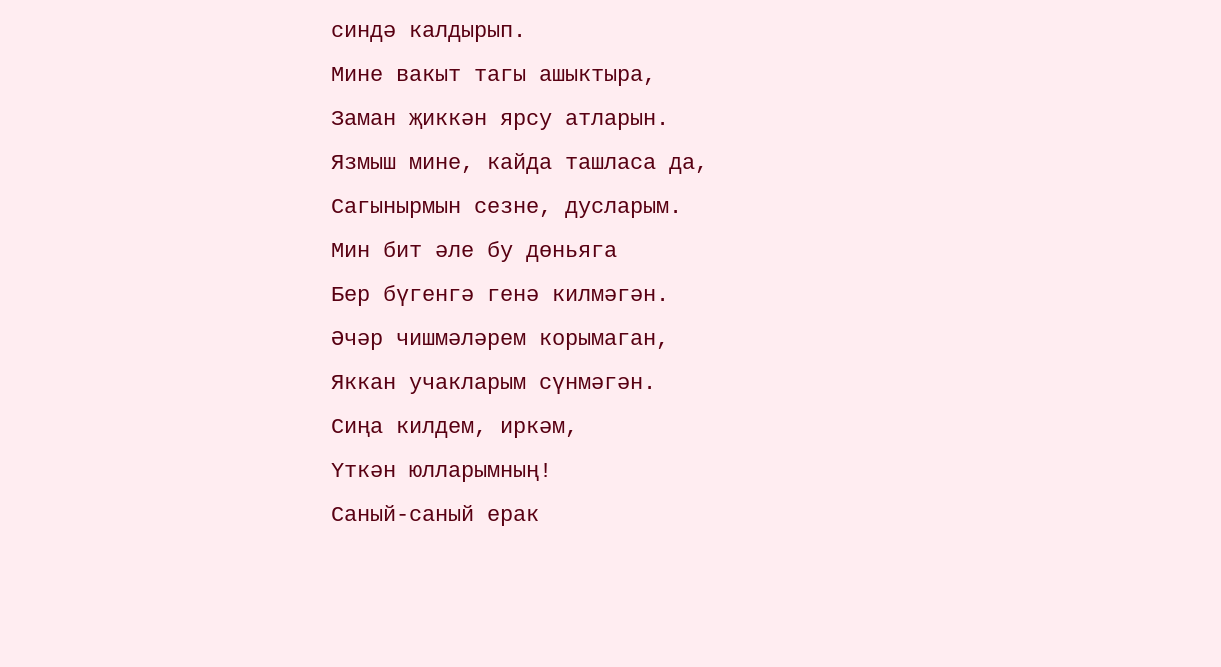синдә калдырып.
Мине вакыт тагы ашыктыра,
Заман җиккән ярсу атларын.
Язмыш мине, кайда ташласа да,
Сагынырмын сезне, дусларым.
Мин бит әле бу дөньяга
Бер бүгенгә генә килмәгән.
Әчәр чишмәләрем корымаган,
Яккан учакларым сүнмәгән.
Сиңа килдем, иркәм,
Үткән юлларымның!
Саный-саный ерак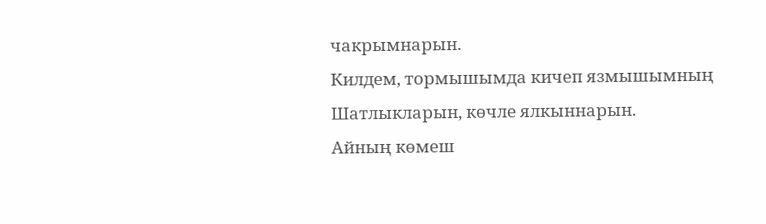чакрымнарын.
Килдем, тормышымда кичеп язмышымның
Шатлыкларын, көчле ялкыннарын.
Айның көмеш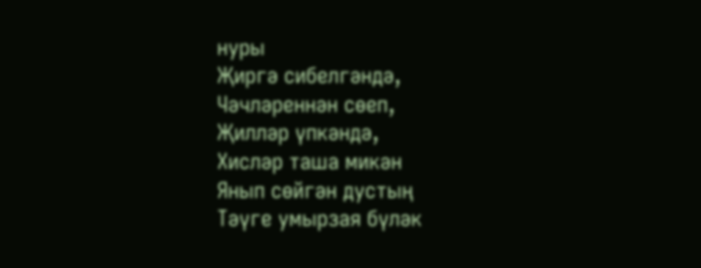нуры
Җиргә сибелгәндә,
Чәчләреннән сөеп,
Җилләр үпкәндә,
Хисләр таша микән
Янып сөйгән дустың
Тәүге умырзая бүләк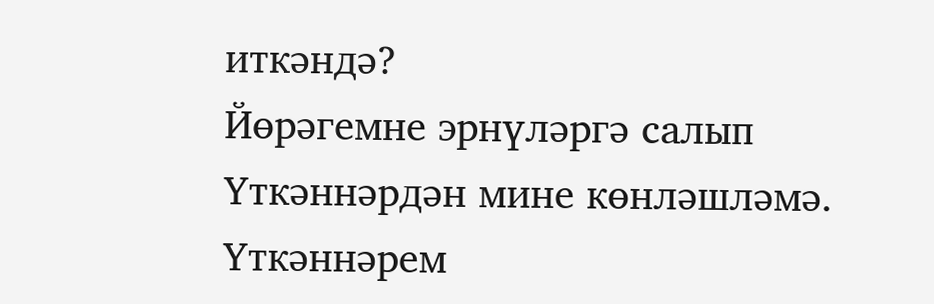иткәндә?
Йөрәгемне эрнүләргә салып
Үткәннәрдән мине көнләшләмә.
Үткәннәрем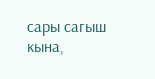сары сагыш кына,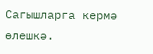Сагышларга кермә өлешкә.